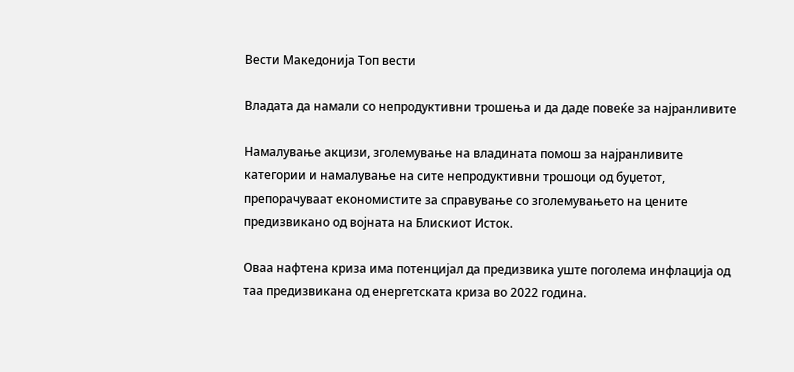Вести Македонија Топ вести

Владата да намали со непродуктивни трошења и да даде повеќе за најранливите

Намалување акцизи, зголемување на владината помош за најранливите категории и намалување на сите непродуктивни трошоци од буџетот, препорачуваат економистите за справување со зголемувањето на цените предизвикано од војната на Блискиот Исток.

Оваа нафтена криза има потенцијал да предизвика уште поголема инфлација од таа предизвикана од енергетската криза во 2022 година.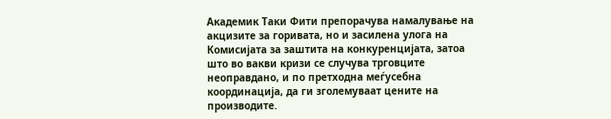Академик Таки Фити препорачува намалување на акцизите за горивата, но и засилена улога на Комисијата за заштита на конкуренцијата, затоа што во вакви кризи се случува трговците неоправдано, и по претходна меѓусебна координација, да ги зголемуваат цените на производите.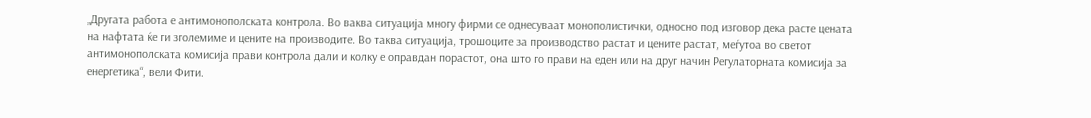„Другата работа е антимонополската контрола. Во ваква ситуација многу фирми се однесуваат монополистички, односно под изговор дека расте цената на нафтата ќе ги зголемиме и цените на производите. Во таква ситуација, трошоците за производство растат и цените растат, меѓутоа во светот антимонополската комисија прави контрола дали и колку е оправдан порастот, она што го прави на еден или на друг начин Регулаторната комисија за енергетика“, вели Фити.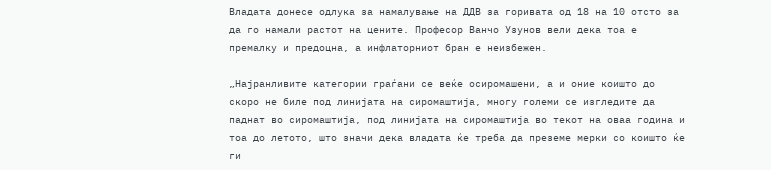Владата донесе одлука за намалување на ДДВ за горивата од 18 на 10 отсто за да го намали растот на цените. Професор Ванчо Узунов вели дека тоа е премалку и предоцна, а инфлаторниот бран е неизбежен.

„Најранливите категории граѓани се веќе осиромашени, а и оние коишто до скоро не биле под линијата на сиромаштија, многу големи се изгледите да паднат во сиромаштија, под линијата на сиромаштија во текот на оваа година и тоа до летото, што значи дека владата ќе треба да преземе мерки со коишто ќе ги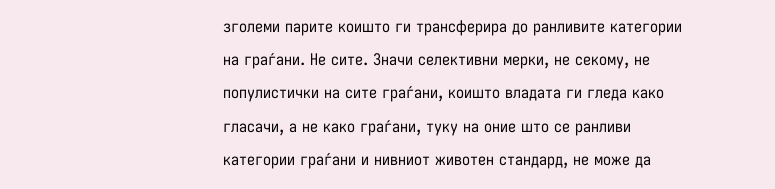зголеми парите коишто ги трансферира до ранливите категории на граѓани. Не сите. Значи селективни мерки, не секому, не популистички на сите граѓани, коишто владата ги гледа како гласачи, а не како граѓани, туку на оние што се ранливи категории граѓани и нивниот животен стандард, не може да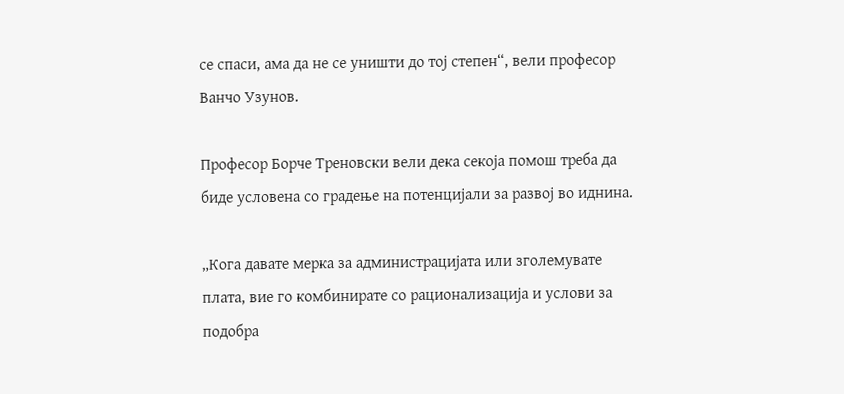се спаси, ама да не се уништи до тој степен“, вели професор Ванчо Узунов.

Професор Борче Треновски вели дека секоја помош треба да биде условена со градење на потенцијали за развој во иднина.

„Кога давате мерка за администрацијата или зголемувате плата, вие го комбинирате со рационализација и услови за подобра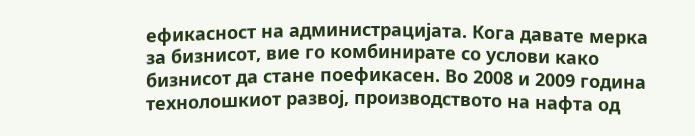ефикасност на администрацијата. Кога давате мерка за бизнисот, вие го комбинирате со услови како бизнисот да стане поефикасен. Во 2008 и 2009 година технолошкиот развој, производството на нафта од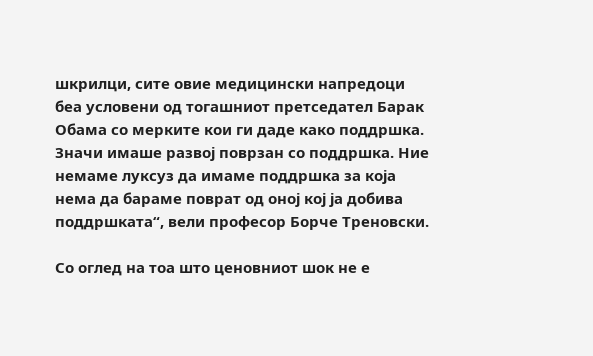шкрилци, сите овие медицински напредоци беа условени од тогашниот претседател Барак Обама со мерките кои ги даде како поддршка. Значи имаше развој поврзан со поддршка. Ние немаме луксуз да имаме поддршка за која нема да бараме поврат од оној кој ја добива поддршката“, вели професор Борче Треновски.

Со оглед на тоа што ценовниот шок не е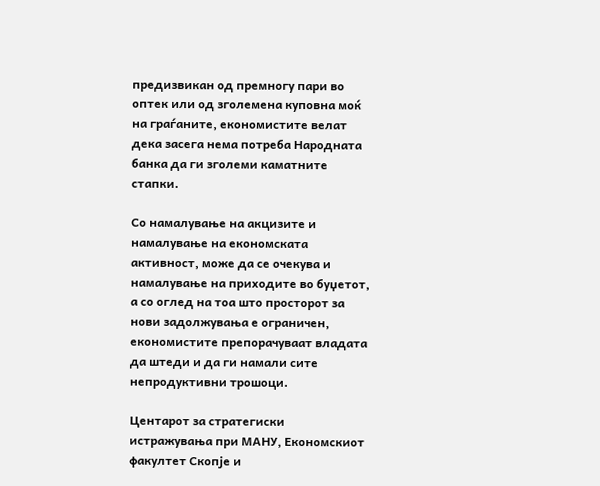предизвикан од премногу пари во оптек или од зголемена куповна моќ на граѓаните, економистите велат дека засега нема потреба Народната банка да ги зголеми каматните стапки.

Со намалување на акцизите и намалување на економската активност, може да се очекува и намалување на приходите во буџетот, а со оглед на тоа што просторот за нови задолжувања е ограничен, економистите препорачуваат владата да штеди и да ги намали сите непродуктивни трошоци.

Центарот за стратегиски истражувања при МАНУ, Економскиот факултет Скопје и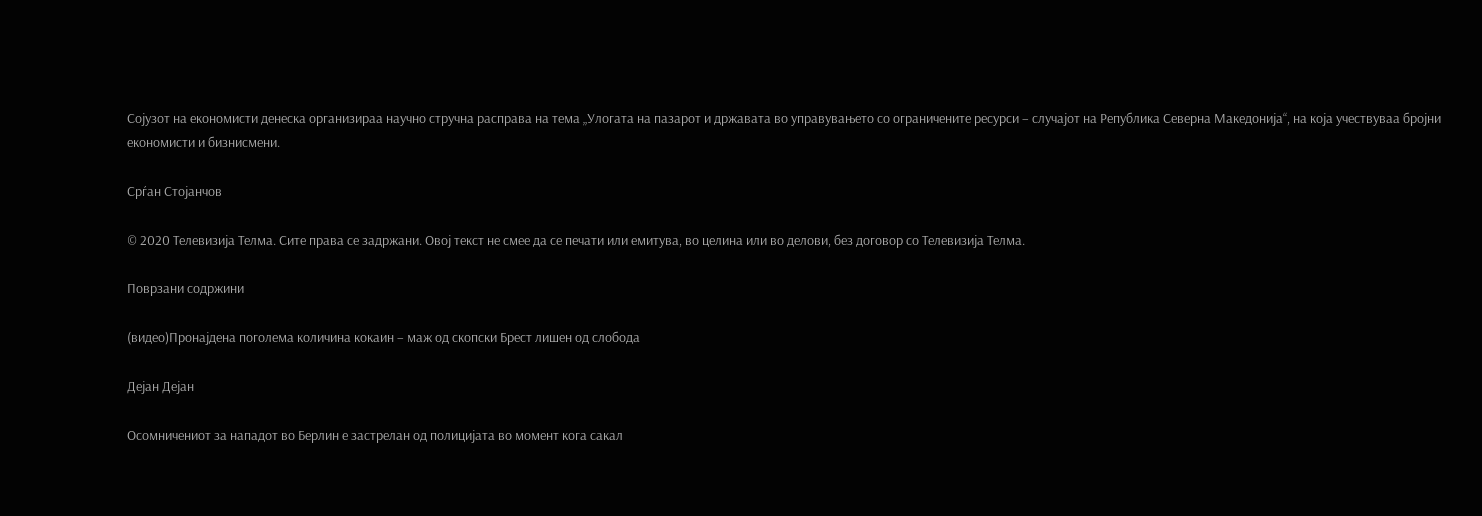Сојузот на економисти денеска организираа научно стручна расправа на тема „Улогата на пазарот и државата во управувањето со ограничените ресурси – случајот на Република Северна Македонија“, на која учествуваа бројни економисти и бизнисмени.

Срѓан Стојанчов

© 2020 Телевизија Телма. Сите права се задржани. Овој текст не смее да се печати или емитува, во целина или во делови, без договор со Телевизија Телма.

Поврзани содржини

(видео)Пронајдена поголема количина кокаин – маж од скопски Брест лишен од слобода

Дејан Дејан

Осомничениот за нападот во Берлин е застрелан од полицијата во момент кога сакал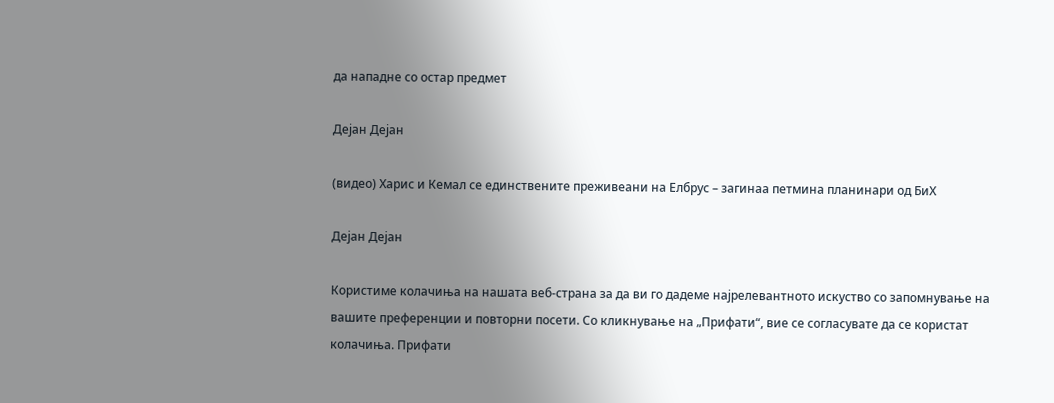да нападне со остар предмет

Дејан Дејан

(видео) Харис и Кемал се единствените преживеани на Елбрус – загинаа петмина планинари од БиХ

Дејан Дејан

Користиме колачиња на нашата веб-страна за да ви го дадеме најрелевантното искуство со запомнување на вашите преференции и повторни посети. Со кликнување на „Прифати“, вие се согласувате да се користат колачиња. Прифати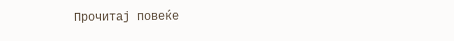Прочитај повеќе